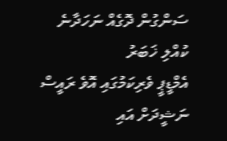ސަންގުން ދޮގެއް ނަހަދާނެ
ކުއްލި ޚަބަރު
އެމްޑީޕީ ވެރިކަމުގައި އޮވެ ރައީސް ނަޝީދަށް އައި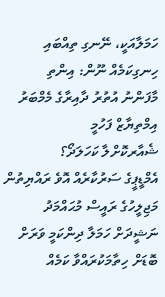ހަމަލާއަކީ، ނޭނގި ތިއްބައި ހިނގިކަމެއް ނޫން: އިންތި
މާފަންނު އުތުރު ދާއިރާގެ މެމްބަރު އިމްތިޔާޒް ފަހުމީ
ޝެއާރކޮށްލާ ކަހަލަދޯ؟
އެމްޑީޕީގެ ސަރުކާރެއް އޮވެ ރައްޔިތުން މަޖިލީހުގެ ރައީސް މުޙައްމަދު ނަޝީދަށް ހަމަލާ ދިންކަމީ ވަރަށް ބޮޑަށް ހިތާމަކުރައްވާ ކަމެއް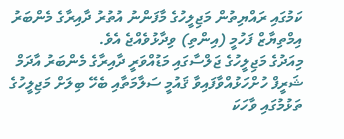ކަމުގައި ރައްޔިތުން މަޖިލީހުގެ މާފަންނު އުތުރު ދާއިރާގެ މެންބަރު އިމްތިޔާޒް ފަހުމީ (އިންތި) ވިދާޅުވެއްޖެ އެވެ.
މިއަދުގެ މަޖިލީހުގެ ޖަލްސާގައި މަޑުއްވަރީ ދާއިރާގެ މެންބަރު އާދަމް ޝަރީފް ހުށްހަޅުއްވާފައިވާ ޤައުމީ ސަލާމަތާއި ބެހޭ ބިލަށް މަޖިލީހުގެ ތަޅުމުގައި ވާހަކަ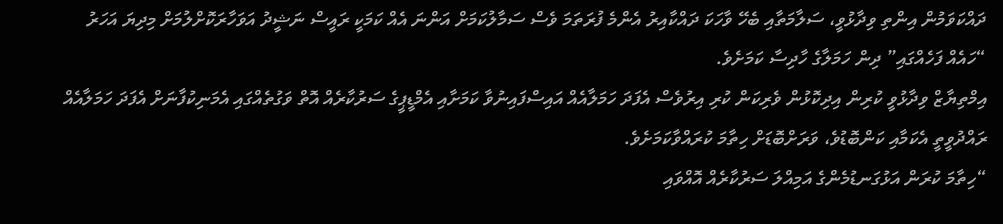ދައްކަވަމުން އިންތި ވިދާޅުވީ، ސަލާމަތާއި ބެހޭ ވާހަކަ ދައްކާއިރު އެންމެ ފުރަތަމަ ވެސް ސަމާލުކަމަށް އަންނަ އެއް ކަމަކީ ރައީސް ނަޝީދު އަވަހާރަކޮށްލުމަށް މިދިޔަ އަހަރު “ހައެއް ފަހެއްގައި” ދިން ހަމަލާގެ ހާދިސާ ކަމަށެވެ.
އިމްތިޔާޒް ވިދާޅުވީ ކުރިން އިދިކޮޅުން ވެރިކަން ކުރި އިރުވެސް އެފަދަ ހަމަލާއެއް އައިސްފައިނުވާ ކަމަށާއި އެމްޑީޕީގެ ސަރުކާރެއް އޮތް ވަގުތެއްގައި އެމަނިކުފާނަށް އެފަދަ ހަމަލާއެއް ރައްދުވީތީ އެކަމާއި ކަންބޮޑުވެ، ވަރަށްބޮޑަށް ހިތާމަ ކުރައްވާކަމަށެވެ.
“ހިތާމަ ކުރަން އަޅުގަނޑުމެންގެ އަމިއްލަ ސަރުކާރެއް އޮއްވައި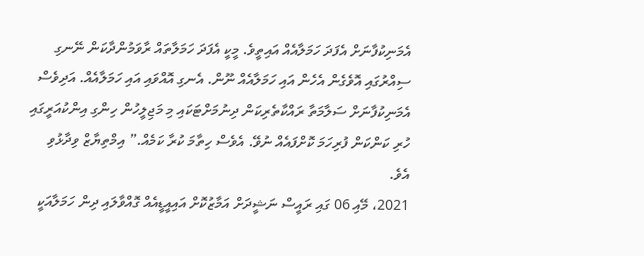އެމަނިކުފާނަށް އެފަދަ ހަމަލާއެއް އައިތީވެ. މީކީ އެފަދަ ހަމަލާތައް ރާވަމުންދާކަން ނޭނގި ސިއްރުގައި އޮވެގެން އެހެން އައި ހަމަލާއެއް ނޫން. އެނގި އޮއްވައި އައި ހަމަލާއެއް. އަދިވެސް އެމަނިކުފާނަށް ސަލާމަތާ ރައްކާތެރިކަން ދިނުމަށްޓަކައި މި މަޖިލީހުން ހިންގި އިންކުއަރީގައި ހުރި ކަންކަން ފުރިހަމަ ކޮށްފައެއް ނުވޭ. އެވެސް ހިތާމަ ކުރާ ކަމެއް.” އިމްތިޔާޒް ވިދާޅުވި އެވެ.
2021، މޭއި 06 ގައި ރައީސް ނަޝީދަށް އަމާޒުކޮށް އައިއީޑީއެއް ގޮއްވާލައި ދިން ހަމަލާއަކީ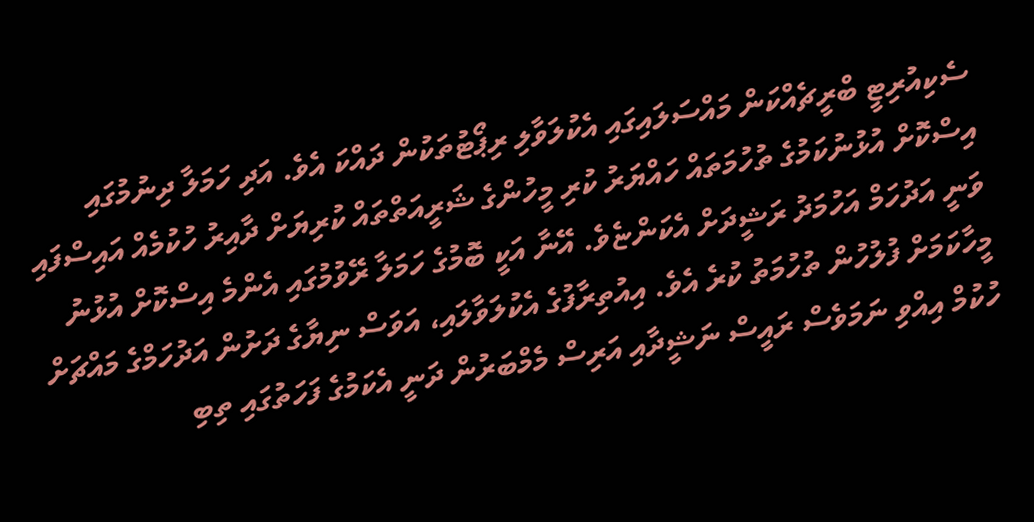ސެކިއުރިޓީ ބްރީޗެއްކަން މައްސަލައިގައި އެކުލަވާލި ރިޕޯޓުތަކުން ދައްކަ އެވެ. އަދި ހަމަލާ ދިނުމުގައި އިސްކޮށް އުޅުނުކަމުގެ ތުހުމަތައް ހައްޔަރު ކުރި މީހުންގެ ޝަރީއަތްތައް ކުރިޔަށް ދާއިރު ހުކުމެއް އައިސްފައި ވަނީ އަދުހަމް އަހުމަދު ރަޝީދަށް އެކަންޏެވެ. އޭނާ އަކީ ބޮމުގެ ހަމަލާ ރޭވުމުގައި އެންމެ އިސްކޮށް އުޅުނު މީހާކަމަށް ފުލުހުން ތުހުމަތު ކުރެ އެވެ. އިއުތިރާފުގެ އެކުލަވާލައި، އަވަސް ނިޔާގެ ދަށުން އަދުހަމްގެ މައްޗަށް ހުކުމް އިއްވި ނަމަވެސް ރައީސް ނަޝީދާއި އަރިސް މެމްބަރުން ދަނީ އެކަމުގެ ފަހަތުގައި ތިބި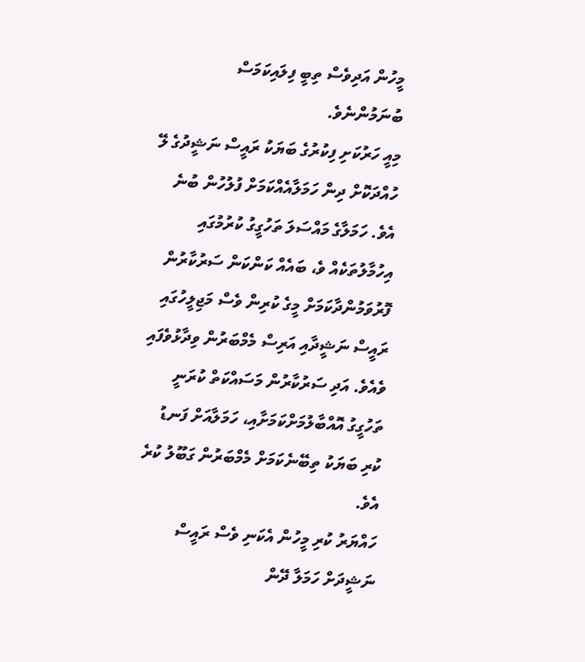މީހުން އަދިވެސް ތިބީ ފިލައިކަމަސް ބުނަމުންނެވެ.
މިއީ ހަރުކަށި ފިކުރުގެ ބަޔަކު ރައީސް ނަޝީދުގެ ލޭ ހުއްދަކޮށް ދިން ހަމަލާއެއްކަމަށް ފުލުހުން ބުނެ އެވެ. ހަމަލާގެ މައްސަލަ ތަހުގީގު ކުރުމުގައި އިހުމާލުތަކެއް ވެ، ބައެއް ކަންކަން ސަރުކާރުން ފޮރުވަމުންދާކަމަށް މީގެ ކުރިން ވެސް މަޖިލީހުގައި ރައީސް ނަޝީދާއި އަރިސް މެމްބަރުން ވިދާޅުވެފައި ވެއެވެ. އަދި ސަރުކާރުން މަސައްކަތް ކުރަނީ ތަހުގީގު އޮއްބާލުމަށްކަމަށާއި، ހަމަލާއަށް ފަނޑު ކުރި ބަޔަކު ތިބޭނެކަމަށް މެމްބަރުން ގަބޫލު ކުރެ އެވެ.
ހައްޔަރު ކުރި މީހުން އެކަނި ވެސް ރައީސް ނަޝީދަށް ހަމަލާ ދޭން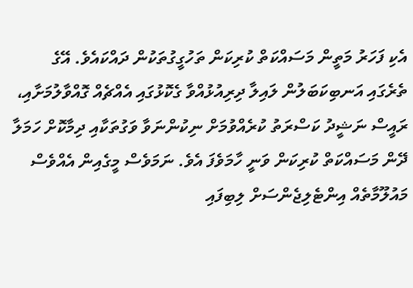އެކި ފަހަރު މަތީން މަސައްކަތް ކުރިކަން ތަހުގީގުތަކުން ދައްކައެވެ. އޭގެ ތެރެގައި އަނބިކަބަލުން ލައިލާ ދިރިއުޅުއްވާ ގެކޮޅުގައި އެއްޗެއް ގޮއްވާލުމަށާއި، ރައީސް ނަޝީދު ކަސްރަތު ކުރެއްވުމަށް ނިކުންނަވާ ވަގުތަކާއި ދިމާކޮށް ހަމަލާ ދޭން މަސައްކަތް ކުރިކަން ވަނީ ހާމަވެފަ އެވެ. ނަމަވެސް މީގެއިން އެއްވެސް މައުލޫމާތެއް އިންޓެލިޖެންސަށް ލިބިފައި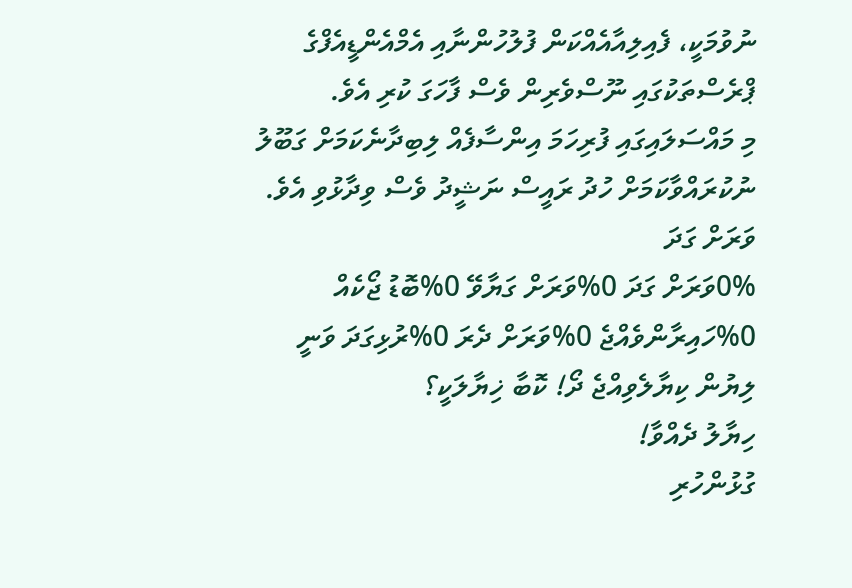ނުވުމަކީ، ފެއިލިއާއެއްކަން ފުލުހުންނާއި އެމްއެންޑީއެފްގެ ޕްރެސްތަކުގައި ނޫސްވެރިން ވެސް ފާހަގަ ކުރި އެވެ.
މި މައްސަލައިގައި ފުރިހަމަ އިންސާފެއް ލިބިދާނެކަމަށް ގަބޫލު ނުކުރައްވާކަމަށް ހުދު ރައީސް ނަޝީދު ވެސް ވިދާޅުވި އެވެ.
ވަރަށް ގަދަ
0%ވަރަށް ގަދަ 0%ވަރަށް ގަޔާވޭ 0%ބޮޑު ޖޯކެއް 0%ހައިރާންވެއްޖެ 0%ވަރަށް ދެރަ 0%ރުޅިގަދަ ވަނީ
ލިޔުން ކިޔާލެވިއްޖެ ދޯ! ކޮބާ ޚިޔާލަކީ؟
ހިޔާލު ދެއްވާ!
ގުޅުންހުރި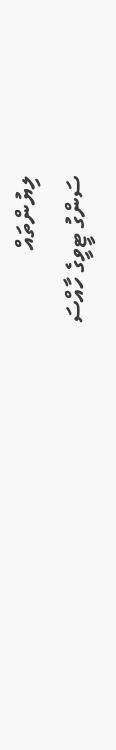ލިޔުންތައް
ސަންގު ޓީވީގެ ހާއްސަ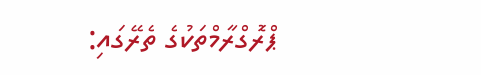ޕްރޮގްރާމްތަކުގެ ތެރޭގައި: